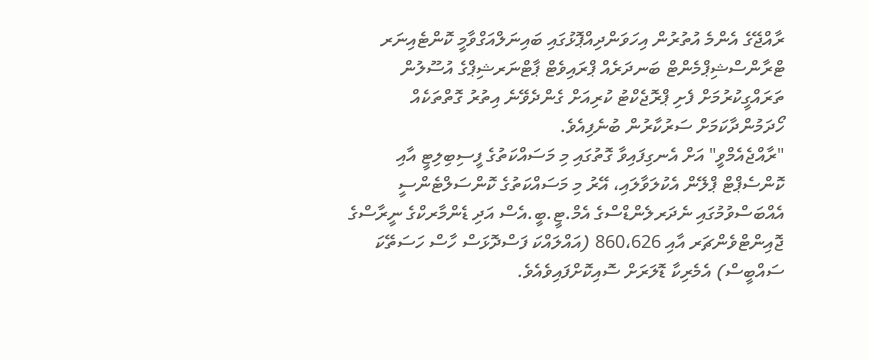ރާއްޖޭގެ އެންމެ އުތުރުން އިހަވަންދިއްޕޮޅުގައި ބައިނަލްއަގްވާމީ ކޮންޓެއިނަރ ޓްރާންސްޝިޕްމެންޓް ބަނދަރެއް ޕްރައިވެޓް ޕާޓްނަރޝިޕްގެ އުސޫލުން ތަރައްގީކުރުމަށް ފެށި ޕްރޮޖެކްޓު ކުރިއަށް ގެންދެވޭނެ އިތުރު ގޮތްތަކެއް ހޯދަމުންދާކަމަށް ސަރުކާރުން ބުނެފިއެވެ.
"ރާއްޖެއެމްވީ" އަށް އެނގިފައިވާ ގޮތުގައި މި މަސައްކަތުގެ ފީސިބިލިޓީ އާއި ކޮންސެޕްޓް ޕްލޭން އެކުލަވާލައި، އޭރު މި މަސައްކަތުގެ ކޮންސަލްޓެންސީ އެއްބަސްވުމުގައި ނެދަރލެންޑްސްގެ އެމް.ޓީ.ބީ.އެސް އަދި ޑެންމާރކްގެ ނީރާސްގެ ޖޮއިންޓްވެންޗަރ އާއި 860،626 (އައްލައްކަ ފަސްދޮޅަސް ހާސް ހަސަތޭކަ ސައްބީސް) އެމެރިކާ ޑޮލަރަށް ސޮއިކޮށްފައިވެއެވެ.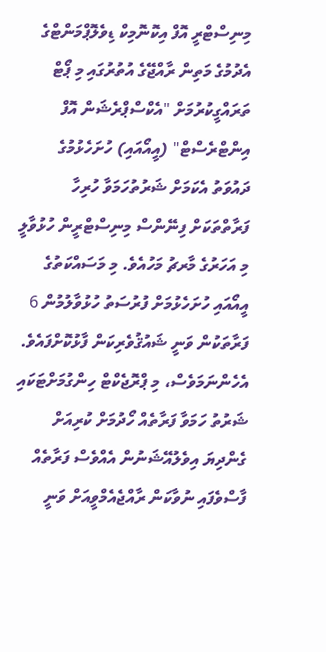މިނިސްޓްރީ އޮފް އިކޮނޮމިކް ޑިވެލޮޕްމަންޓްގެ އެދުމުގެ މަތިން ރާއްޖޭގެ އުތުރުގައި މި ޕޯޓް ތަރައްގީކުރުމަށް "އެކްސްޕްރެޝަން އޮފް އިންޓްރެސްޓް" (އީއޯއައި) ހުށަހެޅުމުގެ ދައުވަތު އެކަމަށް ޝަރުތުހަމަވާ ހުރިހާ ފަރާތްތަކަށް ފިނޭންސް މިނިސްޓްރީން ހުޅުވާލީ މި އަހަރުގެ މާރޗު މަހުއެވެ. މި މަސައްކަތުގެ އީއޯއައި ހުށަހެޅުމަށް ފުރުސަތު ހުޅުވާލުމުން 6 ފަރާތަކުން ވަނީ ޝައުޤުވެރިކަން ފާޅުކޮށްފައެވެ. އެހެންނަމަވެސް، މި ޕްރޮޖެކްޓް ހިންގުމަށްޓަކައި ޝަރުތު ހަމަވާ ފަރާތެއް ހޯދުމަށް ކުރިއަށް ގެންދިޔަ އިވެލުއޭޝަނުން އެއްވެސް ފަރާތެއް ފާސްވެފައި ނުވާކަން ރާއްޖެއެމްވީއަށް ވަނީ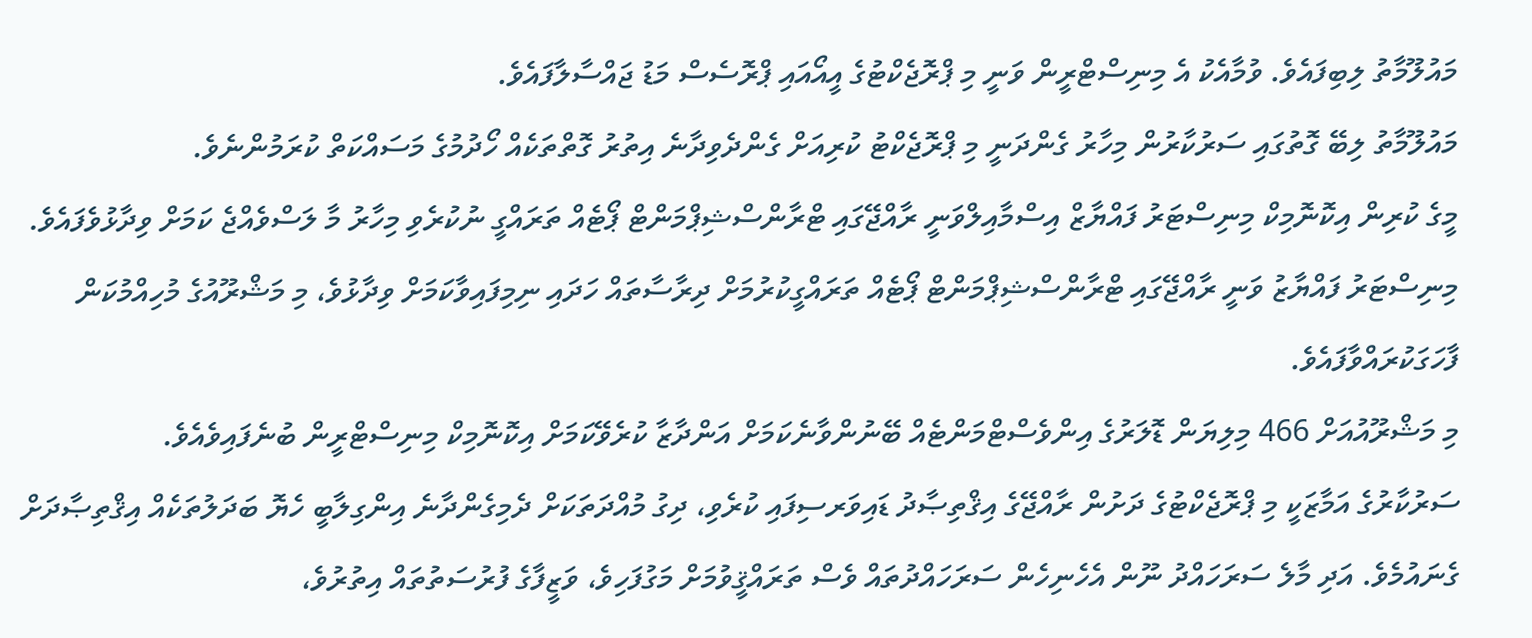މައުލޫމާތު ލިބިފައެވެ. ވުމާއެކު އެ މިނިސްޓްރީން ވަނީ މި ޕްރޮޖެކްޓުގެ އީއޯއައި ޕްރޮސެސް މަޑު ޖައްސާލާފައެވެ.
މައުލޫމާތު ލިބޭ ގޮތުގައި ސަރުކާރުން މިހާރު ގެންދަނީ މި ޕްރޮޖެކްޓު ކުރިއަށް ގެންދެވިދާނެ އިތުރު ގޮތްތަކެއް ހޯދުމުގެ މަސައްކަތް ކުރަމުންނެވެ.
މީގެ ކުރިން އިކޮނޮމިކް މިނިސްޓަރު ފައްޔާޒް އިސްމާއިލްވަނީ ރާއްޖޭގައި ޓްރާންސްޝިޕްމަންޓް ޕޯޓެއް ތަރައްގީ ނުކުރެވި މިހާރު މާ ލަސްވެއްޖެ ކަމަށް ވިދާޅުވެފައެވެ. މިނިސްޓަރު ފައްޔާޒު ވަނީ ރާއްޖޭގައި ޓްރާންސްޝިޕްމަންޓް ޕޯޓެއް ތަރައްގީކުރުމަށް ދިރާސާތައް ހަދައި ނިމިފައިވާކަމަށް ވިދާޅުވެ، މި މަޝްރޫއުގެ މުހިއްމުކަން ފާހަގަކުރައްވާފައެވެ.
މި މަޝްރޫއުއަށް 466 މިލިޔަން ޑޮލަރުގެ އިންވެސްޓްމަންޓެއް ބޭނުންވާނެކަމަށް އަންދާޒާ ކުރެވޭކަމަށް އިކޮނޮމިކް މިނިސްޓްރީން ބުނެފައިވެއެވެ.
ސަރުކާރުގެ އަމާޒަކީ މި ޕްރޮޖެކްޓުގެ ދަށުން ރާއްޖޭގެ އިޤްތިޞާދު ޑައިވަރސިފައި ކުރެވި، ދިގު މުއްދަތަކަށް ދެމިގެންދާނެ އިންގިލާބީ ހެޔޮ ބަދަލުތަކެއް އިޤްތިޞާދަށް ގެނައުމެވެ. އަދި މާލެ ސަރަހައްދު ނޫން އެހެނިހެން ސަރަހައްދުތައް ވެސް ތަރައްޤީވުމަށް މަގުފަހިވެ، ވަޒީފާގެ ފުރުސަތުތައް އިތުރުވެ،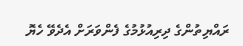ރައްޔިތުންގެ ދިރިއުޅުމުގެ ފެންވަރަށް އެދެވޭ ހެޔޮ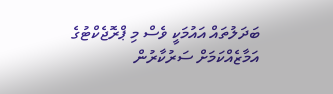ބަދަލުތައް އައުމަކީ ވެސް މި ޕްރޮޖެކްޓުގެ އަމާޒެއްކަމަށް ސަރުކާރުން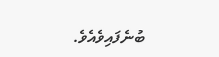ބުނެފައިވެއެވެ.